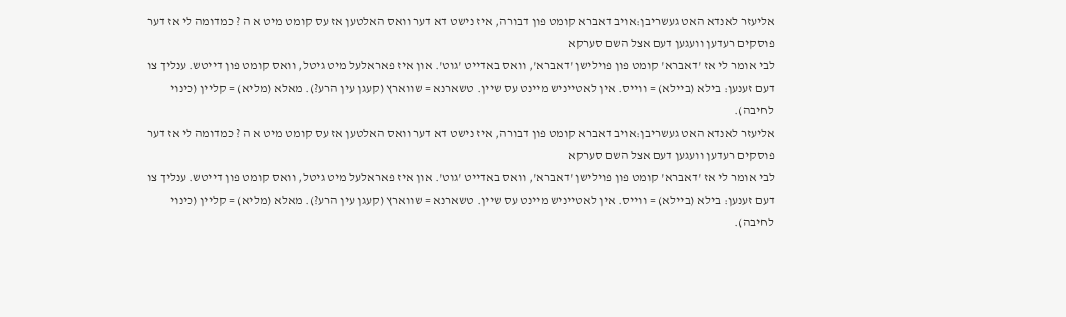אליעזר לאנדא האט געשריבן:אויב דאברא קומט פון דבורה, איז נישט דא דער וואס האלטען אז עס קומט מיט א ה ? כמדומה לי אז דער פוסקים רעדען וועגען דעם אצל השם סערקא
לבי אומר לי אז 'דאברא' קומט פון פוילישן 'דאברא', וואס באדייט 'גוט'. און איז פאראלעל מיט גיטל, וואס קומט פון דייטש. ענליך צו דעם זענען: בילא (ביילא) = ווייס. אין לאטייניש מיינט עס שיין. טשארנא = שווארץ (קעגן עין הרע?). מאלא (מליא) = קליין (כינוי לחיבה).
אליעזר לאנדא האט געשריבן:אויב דאברא קומט פון דבורה, איז נישט דא דער וואס האלטען אז עס קומט מיט א ה ? כמדומה לי אז דער פוסקים רעדען וועגען דעם אצל השם סערקא
לבי אומר לי אז 'דאברא' קומט פון פוילישן 'דאברא', וואס באדייט 'גוט'. און איז פאראלעל מיט גיטל, וואס קומט פון דייטש. ענליך צו דעם זענען: בילא (ביילא) = ווייס. אין לאטייניש מיינט עס שיין. טשארנא = שווארץ (קעגן עין הרע?). מאלא (מליא) = קליין (כינוי לחיבה).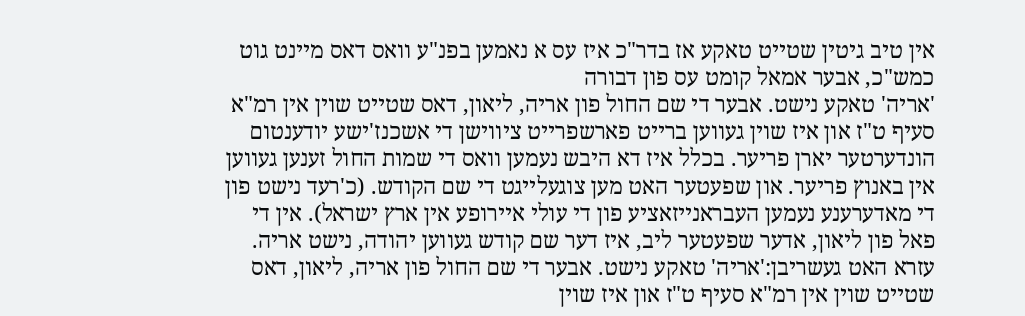אין טיב גיטין שטייט טאקע אז בדר"כ איז עס א נאמען בפנ"ע וואס דאס מיינט גוט כמש"כ, אבער אמאל קומט עס פון דבורה
'אריה' טאקע נישט. אבער די שם החול פון אריה, ליאון, דאס שטייט שוין אין רמ"א סעיף ט"ז און איז שוין געווען ברייט פארשפרייט ציווישן די אשכנז'ישע יודענטום הונדערטער יארן פריער. בכלל איז דא היבש נעמען וואס די שמות החול זענען געווען אין באנוץ פריער. און שפעטער האט מען צוגעלייגט די שם הקודש. (כ'רעד נישט פון די מאדערענע נעמען העבראנייזאציע פון די עולי איירופע אין ארץ ישראל). אין די פאל פון ליאון, אדער שפעטער ליב, איז דער שם קודש געווען יהודה, נישט אריה.
עזרא האט געשריבן:'אריה' טאקע נישט. אבער די שם החול פון אריה, ליאון, דאס שטייט שוין אין רמ"א סעיף ט"ז און איז שוין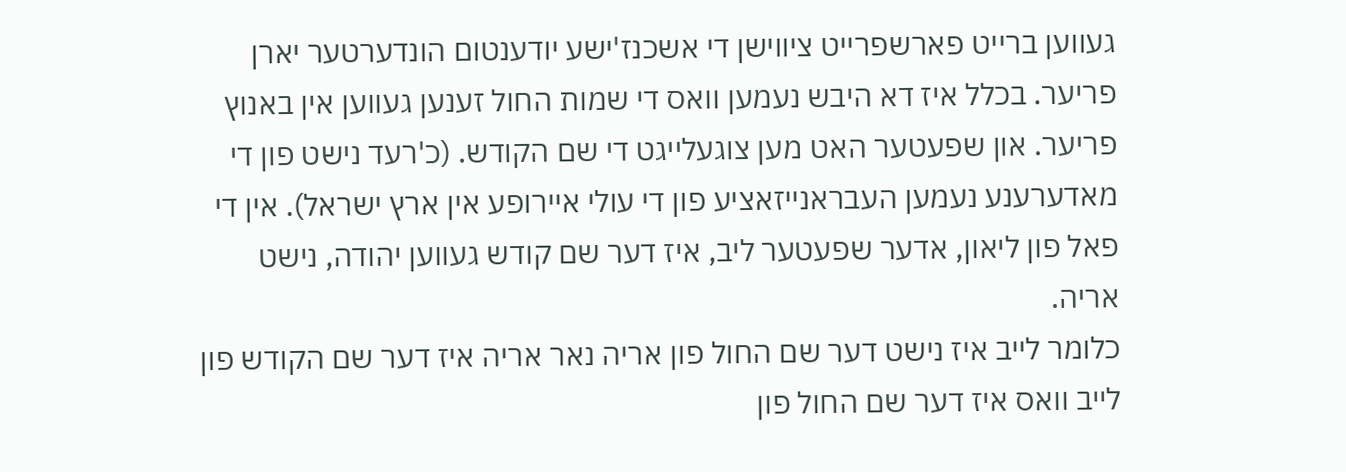געווען ברייט פארשפרייט ציווישן די אשכנז'ישע יודענטום הונדערטער יארן פריער. בכלל איז דא היבש נעמען וואס די שמות החול זענען געווען אין באנוץ פריער. און שפעטער האט מען צוגעלייגט די שם הקודש. (כ'רעד נישט פון די מאדערענע נעמען העבראנייזאציע פון די עולי איירופע אין ארץ ישראל). אין די פאל פון ליאון, אדער שפעטער ליב, איז דער שם קודש געווען יהודה, נישט אריה.
כלומר לייב איז נישט דער שם החול פון אריה נאר אריה איז דער שם הקודש פון לייב וואס איז דער שם החול פון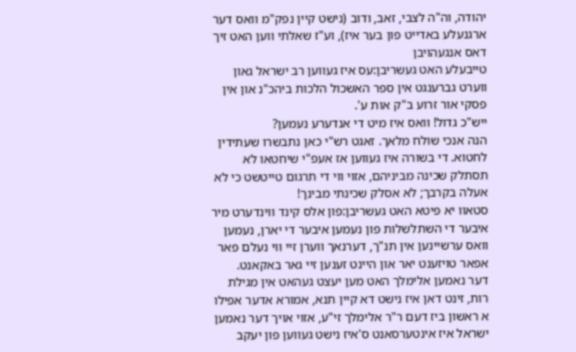יהודה, וה"ה לצבי, זאב, ודוב (נישט קיין נפק"מ וואס דער ארגנעלע באדייט פון בער איז), וע"ז שאלתי ווען האט זיך דאס אנגעהויבן
טייבעלע האט געשריבן:עס איז געווען רב ישראל גאון ווערט גברענגט אין ספר האשכול הלכות ביהכ"נ און אין פסקי אור זרוע ב"ק אות ע'.
ייש"כ גדול! וואס איז מיט די אנדערע נעמען?
הנה אנכי שולח מלאך. זאגט רש"י כאן נתבשרו שעתידין לחטוא. די בשורה איז געווען אז אעפ"י שיחטאו לא תסתלק שכינה מביניהם, אזוי ווי די תרגום טייטשט כי לא אעלה בקרבך; לא אסלק שכינתי מבינך!
סטאוו יא פיטא האט געשריבן:פון אלס קינד ווינדערט מיר איבער די השתלשלות פון נעמען איבער די יארן, נעמען וואס ערשיינען אין תנ"ך, דערנאך ווערן זיי ווי נעלם פאר אפאר טויזענט יאר און היינט זענען זיי גאר באקאנט.
דער נאמען אלימלך האט מען יעצט געהאט אין מגילת רות, זינט דאן איז נישט דא קיין תנא, אמורא אדער אפילו א ראשון ביז דעם ר"ר אלימלך זי"ע, אזוי אויך דער נאמען ישראל איז אינטערסאנט ס'איז נישט געווען פון יעקב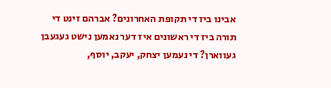אבינו ביז די תקופת האחרונים? אברהם זינט די תורה ביז די ראשונים איז דער נאמען נישט געגעבן געווארן? די נעמען יצחק, יעקב, יוסף,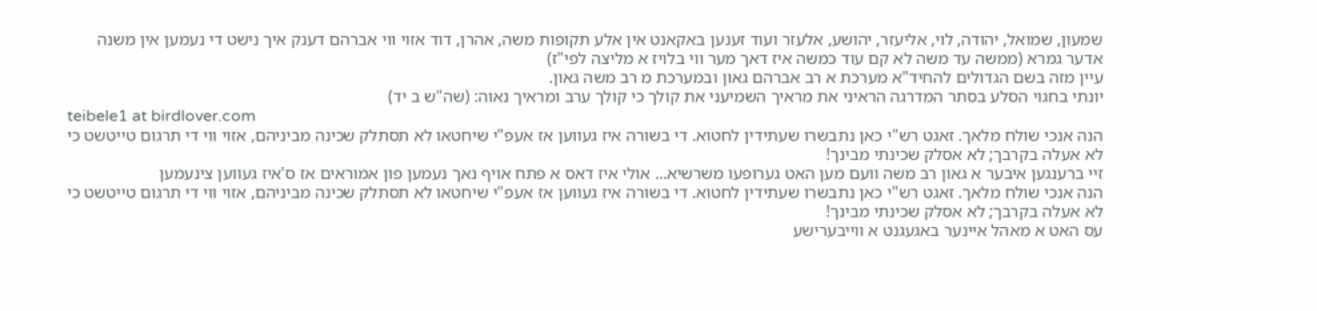שמעון, שמואל, יהודה, לוי, אליעזר, יהושע, אלעזר ועוד זענען באקאנט אין אלע תקופות משה, אהרן, דוד אזוי ווי אברהם דענק איך נישט די נעמען אין משנה אדער גמרא (ממשה עד משה לא קם עוד כמשה איז דאך מער ווי בלויז א מליצה לפי"ז)
עיין מזה בשם הגדולים להחיד"א מערכת א רב אברהם גאון ובמערכת מ רב משה גאון.
יונתי בחגוי הסלע בסתר המדרגה הראיני את מראיך השמיעני את קולך כי קולך ערב ומראיך נאוה: (שה"ש ב יד)
teibele1 at birdlover.com
הנה אנכי שולח מלאך. זאגט רש"י כאן נתבשרו שעתידין לחטוא. די בשורה איז געווען אז אעפ"י שיחטאו לא תסתלק שכינה מביניהם, אזוי ווי די תרגום טייטשט כי לא אעלה בקרבך; לא אסלק שכינתי מבינך!
זיי ברענגען איבער א גאון רב משה וועם מען האט גערופעו משרשיא... אולי איז דאס א פתח אויף נאך נעמען פון אמוראים אז ס'איז געווען צינעמען
הנה אנכי שולח מלאך. זאגט רש"י כאן נתבשרו שעתידין לחטוא. די בשורה איז געווען אז אעפ"י שיחטאו לא תסתלק שכינה מביניהם, אזוי ווי די תרגום טייטשט כי לא אעלה בקרבך; לא אסלק שכינתי מבינך!
עס האט א מאהל איינער באגעגנט א ווייבערישע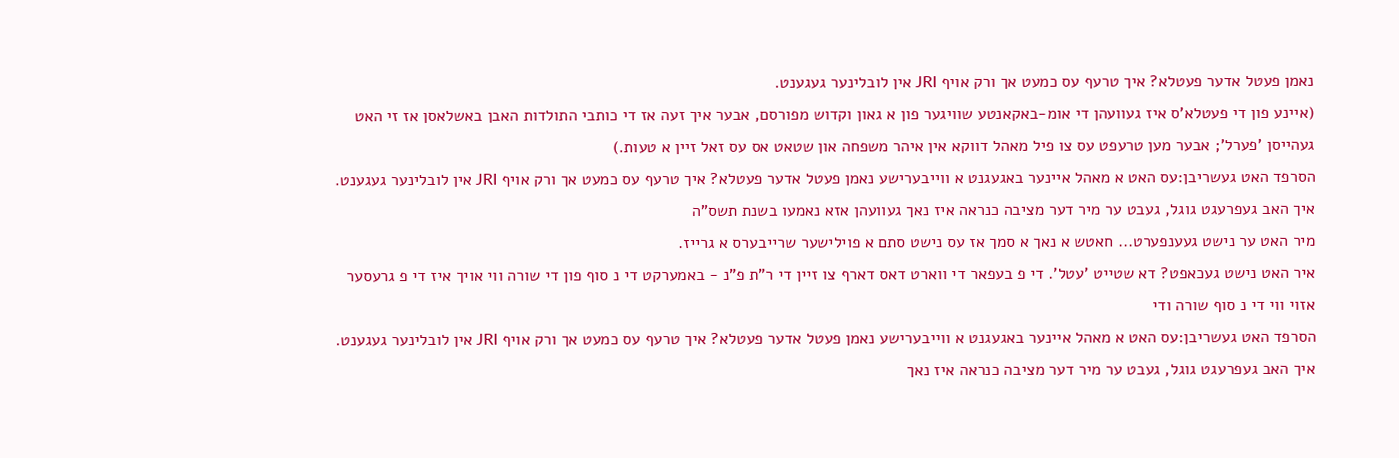נאמן פעטל אדער פעטלא? איך טרעף עס כמעט אך ורק אויף JRI אין לובלינער געגענט.
(איינע פון די פעטלא'ס איז געוועהן די אומ-באקאנטע שוויגער פון א גאון וקדוש מפורסם, אבער איך זעה אז די כותבי התולדות האבן באשלאסן אז זי האט געהייסן 'פערל'; אבער מען טרעפט עס צו פיל מאהל דווקא אין איהר משפחה און שטאט אס עס זאל זיין א טעות.)
הסרפד האט געשריבן:עס האט א מאהל איינער באגעגנט א ווייבערישע נאמן פעטל אדער פעטלא? איך טרעף עס כמעט אך ורק אויף JRI אין לובלינער געגענט.
איך האב געפרעגט גוגל, געבט ער מיר דער מציבה כנראה איז נאך געוועהן אזא נאמעו בשנת תשס"ה
מיר האט ער נישט געענפערט... חאטש א נאך א סמך אז עס נישט סתם א פוילישער שרייבערס א גרייז.
איר האט נישט געכאפט? דא שטייט 'עטל'. די פ בעפאר די ווארט דאס דארף צו זיין די ר"ת פ"נ - באמערקט די נ סוף פון די שורה ווי אויך איז די פ גרעסער אזוי ווי די נ סוף שורה ודי
הסרפד האט געשריבן:עס האט א מאהל איינער באגעגנט א ווייבערישע נאמן פעטל אדער פעטלא? איך טרעף עס כמעט אך ורק אויף JRI אין לובלינער געגענט.
איך האב געפרעגט גוגל, געבט ער מיר דער מציבה כנראה איז נאך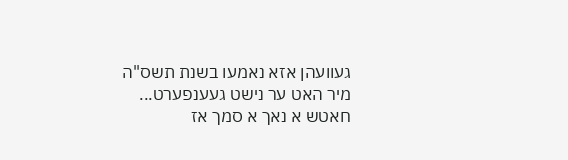געוועהן אזא נאמעו בשנת תשס"ה
מיר האט ער נישט געענפערט... חאטש א נאך א סמך אז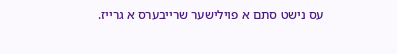עס נישט סתם א פוילישער שרייבערס א גרייז.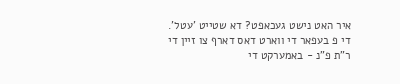איר האט נישט געכאפט? דא שטייט 'עטל'. די פ בעפאר די ווארט דאס דארף צו זיין די ר"ת פ"נ - באמערקט די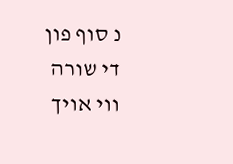נ סוף פון די שורה ווי אויך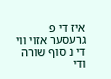איז די פ גרעסער אזוי ווי די נ סוף שורה ודי